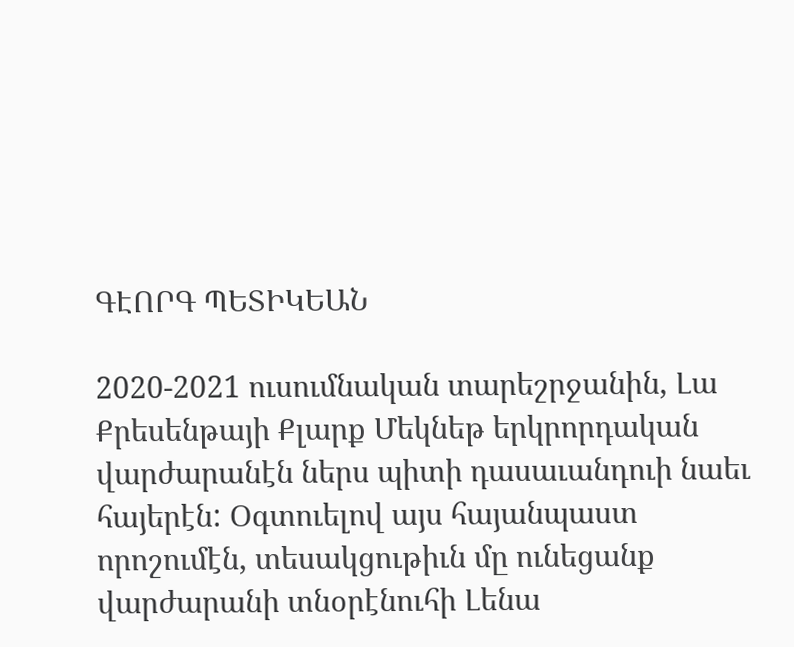ԳԷՈՐԳ ՊԵՏԻԿԵԱՆ

2020-2021 ուսումնական տարեշրջանին, Լա Քրեսենթայի Քլարք Մեկնեթ երկրորդական վարժարանէն ներս պիտի դասաւանդուի նաեւ հայերէն: Օգտուելով այս հայանպաստ որոշումէն, տեսակցութիւն մը ունեցանք վարժարանի տնօրէնուհի Լենա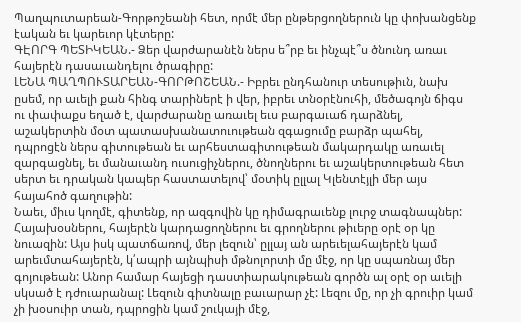Պաղպուտարեան-Գորթոշեանի հետ, որմէ մեր ընթերցողներուն կը փոխանցենք էական եւ կարեւոր կէտերը:
ԳԷՈՐԳ ՊԵՏԻԿԵԱՆ.- Ձեր վարժարանէն ներս ե՞րբ եւ ինչպէ՞ս ծնունդ առաւ հայերէն դասաւանդելու ծրագիրը:
ԼԵՆԱ ՊԱՂՊՈՒՏԱՐԵԱՆ-ԳՈՐԹՈՇԵԱՆ.- Իբրեւ ընդհանուր տեսութիւն, նախ ըսեմ, որ աւելի քան հինգ տարիներէ ի վեր, իբրեւ տնօրէնուհի, մեծագոյն ճիգս ու փափաքս եղած է, վարժարանը առաւել եւս բարգաւաճ դարձնել, աշակերտին մօտ պատասխանատուութեան զգացումը բարձր պահել, դպրոցէն ներս գիտութեան եւ արհեստագիտութեան մակարդակը առաւել զարգացնել, եւ մանաւանդ ուսուցիչներու, ծնողներու եւ աշակերտութեան հետ սերտ եւ դրական կապեր հաստատելով՝ մօտիկ ըլլալ Կլենտէյլի մեր այս հայահոծ գաղութին:
Նաեւ, միւս կողմէ, գիտենք, որ ազգովին կը դիմագրաւենք լուրջ տագնապներ: Հայախօսներու, հայերէն կարդացողներու եւ գրողներու թիւերը օրէ օր կը նուազին: Այս իսկ պատճառով, մեր լեզուն՝ ըլլայ ան արեւելահայերէն կամ արեւմտահայերէն, կ՛ապրի այնպիսի մթնոլորտի մը մէջ, որ կը սպառնայ մեր գոյութեան: Անոր համար հայեցի դաստիարակութեան գործն ալ օրէ օր աւելի սկսած է դժուարանալ: Լեզուն գիտնալը բաւարար չէ: Լեզու մը, որ չի գրուիր կամ չի խօսուիր տան, դպրոցին կամ շուկայի մէջ,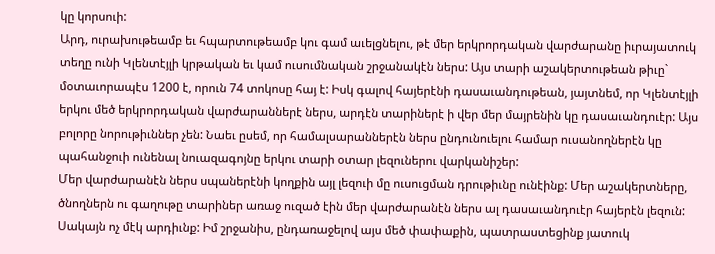կը կորսուի:
Արդ, ուրախութեամբ եւ հպարտութեամբ կու գամ աւելցնելու, թէ մեր երկրորդական վարժարանը իւրայատուկ տեղը ունի Կլենտէյլի կրթական եւ կամ ուսումնական շրջանակէն ներս: Այս տարի աշակերտութեան թիւը` մօտաւորապէս 1200 է, որուն 74 տոկոսը հայ է: Իսկ գալով հայերէնի դասաւանդութեան, յայտնեմ, որ Կլենտէյլի երկու մեծ երկրորդական վարժարաններէ ներս, արդէն տարիներէ ի վեր մեր մայրենին կը դասաւանդուէր: Այս բոլորը նորութիւններ չեն: Նաեւ ըսեմ, որ համալսարաններէն ներս ընդունուելու համար ուսանողներէն կը պահանջուի ունենալ նուազագոյնը երկու տարի օտար լեզուներու վարկանիշեր:
Մեր վարժարանէն ներս սպաներէնի կողքին այլ լեզուի մը ուսուցման դրութիւնը ունէինք: Մեր աշակերտները, ծնողներն ու գաղութը տարիներ առաջ ուզած էին մեր վարժարանէն ներս ալ դասաւանդուէր հայերէն լեզուն: Սակայն ոչ մէկ արդիւնք: Իմ շրջանիս, ընդառաջելով այս մեծ փափաքին, պատրաստեցինք յատուկ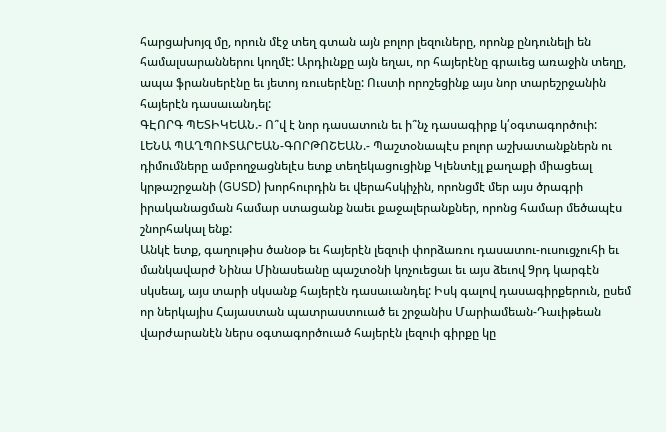հարցախոյզ մը, որուն մէջ տեղ գտան այն բոլոր լեզուները, որոնք ընդունելի են համալսարաններու կողմէ: Արդիւնքը այն եղաւ, որ հայերէնը գրաւեց առաջին տեղը, ապա ֆրանսերէնը եւ յետոյ ռուսերէնը: Ուստի որոշեցինք այս նոր տարեշրջանին հայերէն դասաւանդել:
ԳԷՈՐԳ ՊԵՏԻԿԵԱՆ.- Ո՞վ է նոր դասատուն եւ ի՞նչ դասագիրք կ՛օգտագործուի:
ԼԵՆԱ ՊԱՂՊՈՒՏԱՐԵԱՆ-ԳՈՐԹՈՇԵԱՆ.- Պաշտօնապէս բոլոր աշխատանքներն ու դիմումները ամբողջացնելէս ետք տեղեկացուցինք Կլենտէյլ քաղաքի միացեալ կրթաշրջանի (GUSD) խորհուրդին եւ վերահսկիչին, որոնցմէ մեր այս ծրագրի իրականացման համար ստացանք նաեւ քաջալերանքներ, որոնց համար մեծապէս շնորհակալ ենք:
Անկէ ետք, գաղութիս ծանօթ եւ հայերէն լեզուի փորձառու դասատու-ուսուցչուհի եւ մանկավարժ Նինա Մինասեանը պաշտօնի կոչուեցաւ եւ այս ձեւով 9րդ կարգէն սկսեալ, այս տարի սկսանք հայերէն դասաւանդել: Իսկ գալով դասագիրքերուն, ըսեմ որ ներկայիս Հայաստան պատրաստուած եւ շրջանիս Մարիամեան-Դաւիթեան վարժարանէն ներս օգտագործուած հայերէն լեզուի գիրքը կը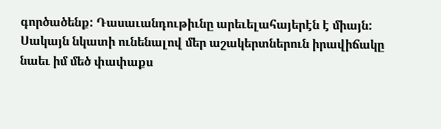գործածենք: Դասաւանդութիւնը արեւելահայերէն է միայն:
Սակայն նկատի ունենալով մեր աշակերտներուն իրավիճակը նաեւ իմ մեծ փափաքս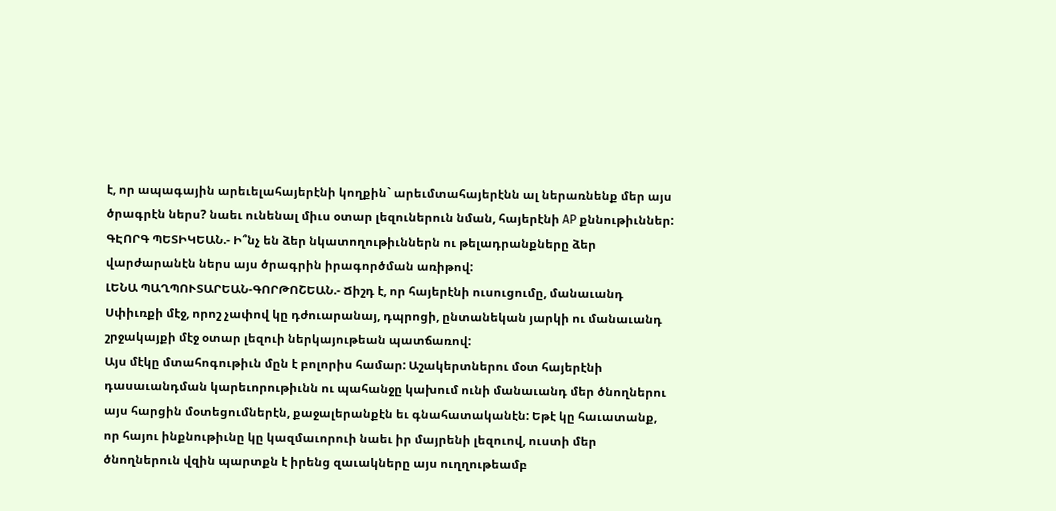է, որ ապագային արեւելահայերէնի կողքին` արեւմտահայերէնն ալ ներառնենք մեր այս ծրագրէն ներս? նաեւ ունենալ միւս օտար լեզուներուն նման, հայերէնի AP քննութիւններ:
ԳԷՈՐԳ ՊԵՏԻԿԵԱՆ.- Ի՞նչ են ձեր նկատողութիւններն ու թելադրանքները ձեր վարժարանէն ներս այս ծրագրին իրագործման առիթով:
ԼԵՆԱ ՊԱՂՊՈՒՏԱՐԵԱՆ-ԳՈՐԹՈՇԵԱՆ.- Ճիշդ է, որ հայերէնի ուսուցումը, մանաւանդ Սփիւռքի մէջ, որոշ չափով կը դժուարանայ, դպրոցի, ընտանեկան յարկի ու մանաւանդ շրջակայքի մէջ օտար լեզուի ներկայութեան պատճառով:
Այս մէկը մտահոգութիւն մըն է բոլորիս համար: Աշակերտներու մօտ հայերէնի դասաւանդման կարեւորութիւնն ու պահանջը կախում ունի մանաւանդ մեր ծնողներու այս հարցին մօտեցումներէն, քաջալերանքէն եւ գնահատականէն: Եթէ կը հաւատանք, որ հայու ինքնութիւնը կը կազմաւորուի նաեւ իր մայրենի լեզուով, ուստի մեր ծնողներուն վզին պարտքն է իրենց զաւակները այս ուղղութեամբ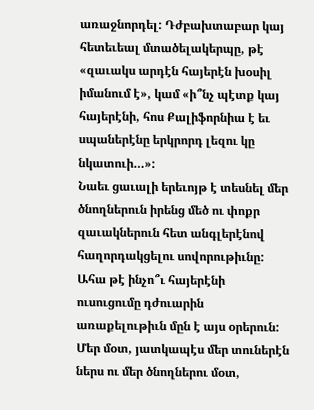առաջնորդել: Դժբախտաբար կայ հետեւեալ մտածելակերպը, թէ «զաւակս արդէն հայերէն խօսիլ իմանում է», կամ «ի՞նչ պէտք կայ հայերէնի, հոս Քալիֆորնիա է եւ սպաներէնը երկրորդ լեզու կը նկատուի…»:
Նաեւ ցաւալի երեւոյթ է տեսնել մեր ծնողներուն իրենց մեծ ու փոքր զաւակներուն հետ անգլերէնով հաղորդակցելու սովորութիւնը:
Ահա թէ ինչո՞ւ հայերէնի ուսուցումը դժուարին առաքելութիւն մըն է այս օրերուն:
Մեր մօտ, յատկապէս մեր տուներէն ներս ու մեր ծնողներու մօտ,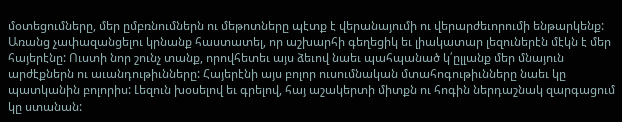մօտեցումները, մեր ըմբռնումներն ու մեթոտները պէտք է վերանայումի ու վերարժեւորումի ենթարկենք:
Առանց չափազանցելու կրնանք հաստատել, որ աշխարհի գեղեցիկ եւ լիակատար լեզուներէն մէկն է մեր հայերէնը: Ուստի նոր շունչ տանք, որովհետեւ այս ձեւով նաեւ պահպանած կ՛ըլլանք մեր մնայուն արժէքներն ու աւանդութիւնները: Հայերէնի այս բոլոր ուսումնական մտահոգութիւնները նաեւ կը պատկանին բոլորիս: Լեզուն խօսելով եւ գրելով, հայ աշակերտի միտքն ու հոգին ներդաշնակ զարգացում կը ստանան: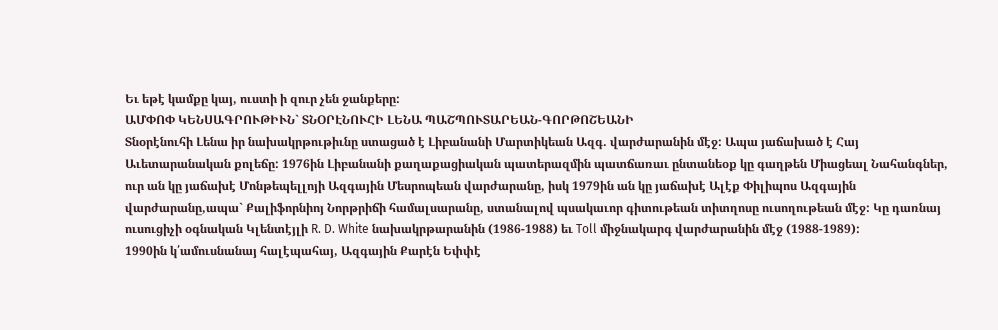Եւ եթէ կամքը կայ, ուստի ի զուր չեն ջանքերը:
ԱՄՓՈՓ ԿԵՆՍԱԳՐՈՒԹԻՒՆ` ՏՆՕՐԷՆՈՒՀԻ ԼԵՆԱ ՊԱՇՊՈՒՏԱՐԵԱՆ-ԳՈՐԹՈՇԵԱՆԻ
Տնօրէնուհի Լենա իր նախակրթութիւնը ստացած է Լիբանանի Մարտիկեան Ազգ. վարժարանին մէջ: Ապա յաճախած է Հայ Աւետարանական քոլեճը: 1976ին Լիբանանի քաղաքացիական պատերազմին պատճառաւ ընտանեօք կը գաղթեն Միացեալ Նահանգներ, ուր ան կը յաճախէ Մոնթեպելլոյի Ազգային Մեսրոպեան վարժարանը, իսկ 1979ին ան կը յաճախէ Ալէք Փիլիպոս Ազգային վարժարանը,ապա` Քալիֆորնիոյ Նորթրիճի համալսարանը, ստանալով պսակաւոր գիտութեան տիտղոսը ուսողութեան մէջ: Կը դառնայ ուսուցիչի օգնական Կլենտէյլի R. D. White նախակրթարանին (1986-1988) եւ Toll միջնակարգ վարժարանին մէջ (1988-1989):
1990ին կ՛ամուսնանայ հալէպահայ, Ազգային Քարէն Եփփէ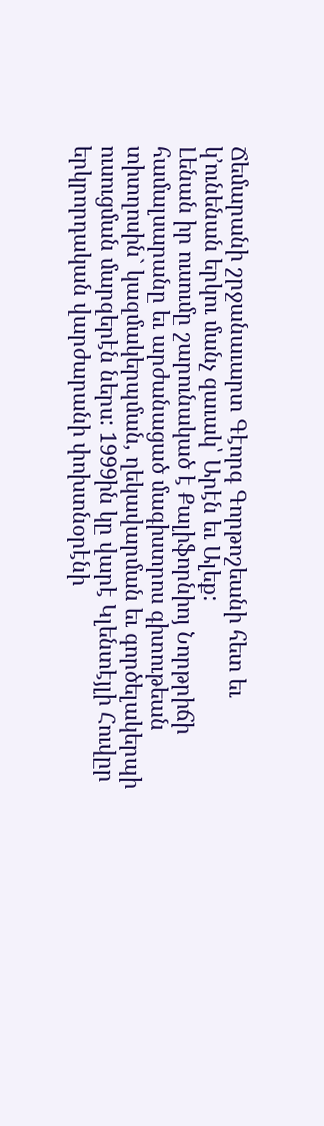Ճեմարանի շրջանաւարտ Գէորգ Գորթոշեանի հետ եւ կ՚ունենան երկու մանչ զաւակ՝ Արէն եւ Ալեք:
Լենան իր ուսումը շարունակած է Քալիֆորնիոյ Նորթրիճի համալսարանը եւ արժանացած մագիստրոս գիտութեան տիտղոսին` կազմակերպման, ղեկավարման եւ գործելակերպի ուսուցման մարզերէն ներս: 1999ին կը վարէ Կլենտէյլի Հուվըր երկրորդական վարժարանի փոխտնօրէնի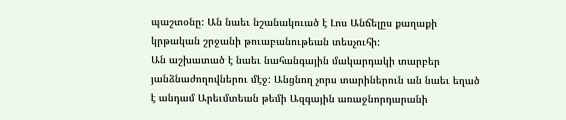պաշտօնը: Ան նաեւ նշանակուած է Լոս Անճելըս քաղաքի կրթական շրջանի թուաբանութեան տեսչուհի:
Ան աշխատած է նաեւ նահանգային մակարդակի տարբեր յանձնաժողովներու մէջ: Անցնող չորս տարիներուն ան նաեւ եղած է անդամ Արեւմտեան թեմի Ազգային առաջնորդարանի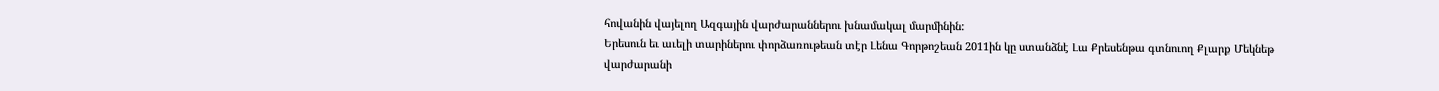հովանին վայելող Ազգային վարժարաններու խնամակալ մարմինին:
Երեսուն եւ աւելի տարիներու փորձառութեան տէր Լենա Գորթոշեան 2011ին կը ստանձնէ Լա Քրեսենթա գտնուող Քլարք Մեկնեթ վարժարանի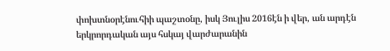փոխտնօրէնուհիի պաշտօնը, իսկ Յուլիս 2016էն ի վեր, ան արդէն երկրորդական այս հսկայ վարժարանին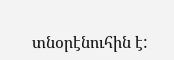տնօրէնուհին է: